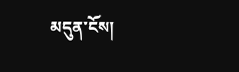མདུན་ངོས།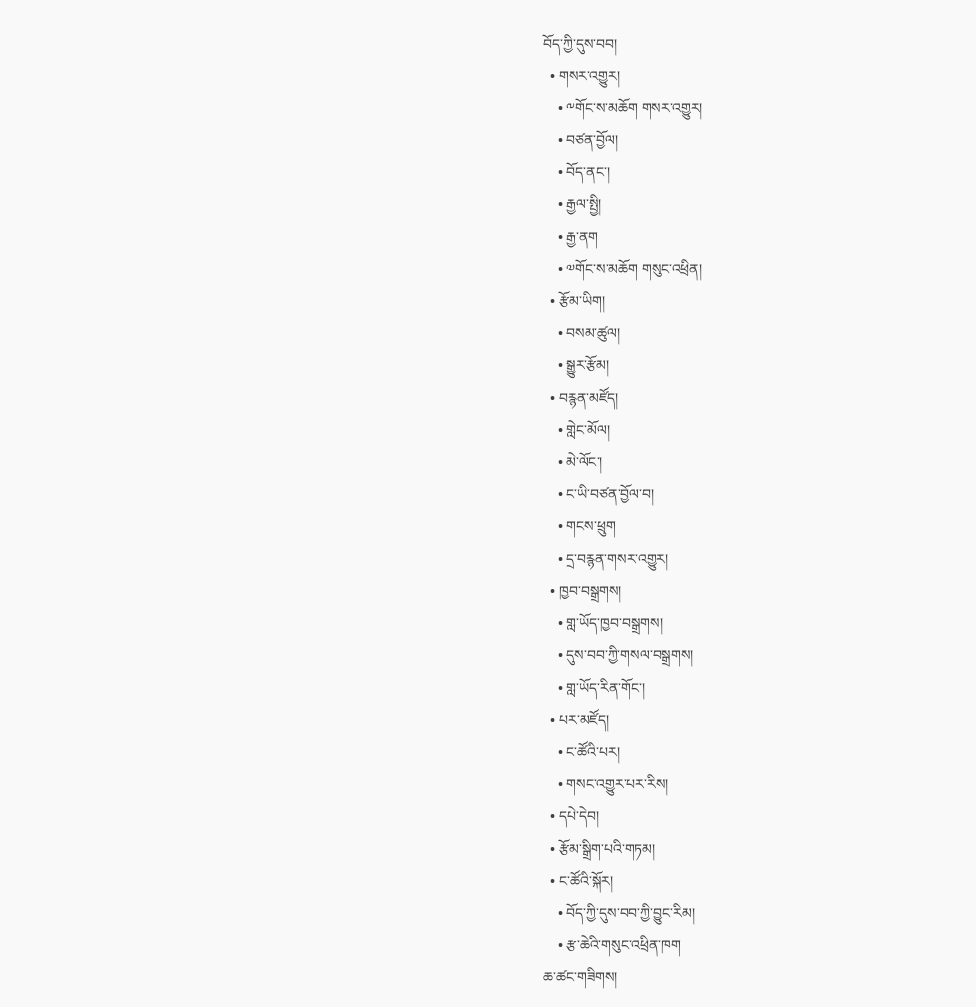བོད་ཀྱི་དུས་བབ།
  • གསར་འགྱུར།
    • ༸གོང་ས་མཆོག གསར་འགྱུར།
    • བཙན་བྱོལ།
    • བོད་ནང་།
    • རྒྱལ་སྤྱི།
    • རྒྱ་ནག
    • ༧གོང་ས་མཆོག གསུང་འཕྲིན།
  • རྩོམ་ཡིག།
    • བསམ་ཚུལ།
    • སྒྱུར་རྩོམ།
  • བརྙན་མཛོད།
    • གླེང་མོལ།
    • མེ་ལོང་།
    • ང་ཡི་བཙན་བྱོལ་བ།
    • གངས་ཕྲུག
    • དྲ་བརྙན་གསར་འགྱུར།
  • ཁྱབ་བསྒྲགས།
    • གླ་ཡོད་ཁྱབ་བསྒྲགས།
    • དུས་བབ་ཀྱི་གསལ་བསྒྲགས།
    • གླ་ཡོད་རིན་གོང་།
  • པར་མཛོད།
    • ང་ཚོའི་པར།
    • གསང་འགྱུར་པར་རིས།
  • དཔེ་དེབ།
  • རྩོམ་སྒྲིག་པའི་གཏམ།
  • ང་ཚོའི་སྐོར།
    • བོད་ཀྱི་དུས་བབ་ཀྱི་བྱུང་རིམ།
    • རྩ་ཆེའི་གསུང་འཕྲིན་ཁག
ཆ་ཚང་གཟིགས།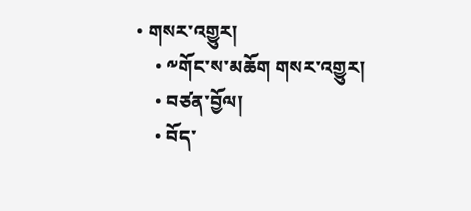• གསར་འགྱུར།
    • ༸གོང་ས་མཆོག གསར་འགྱུར།
    • བཙན་བྱོལ།
    • བོད་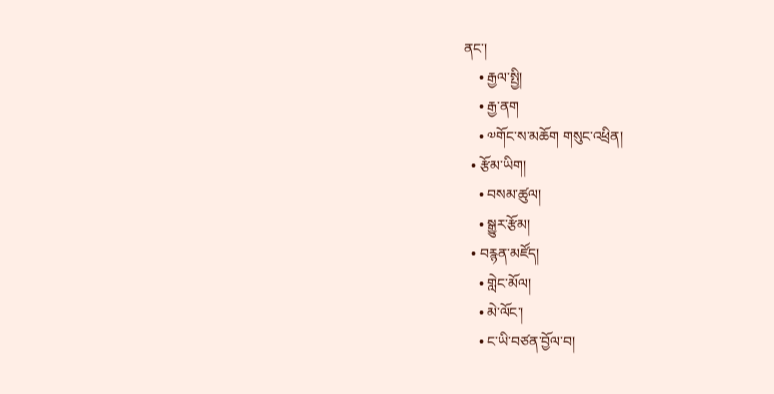ནང་།
    • རྒྱལ་སྤྱི།
    • རྒྱ་ནག
    • ༧གོང་ས་མཆོག གསུང་འཕྲིན།
  • རྩོམ་ཡིག།
    • བསམ་ཚུལ།
    • སྒྱུར་རྩོམ།
  • བརྙན་མཛོད།
    • གླེང་མོལ།
    • མེ་ལོང་།
    • ང་ཡི་བཙན་བྱོལ་བ།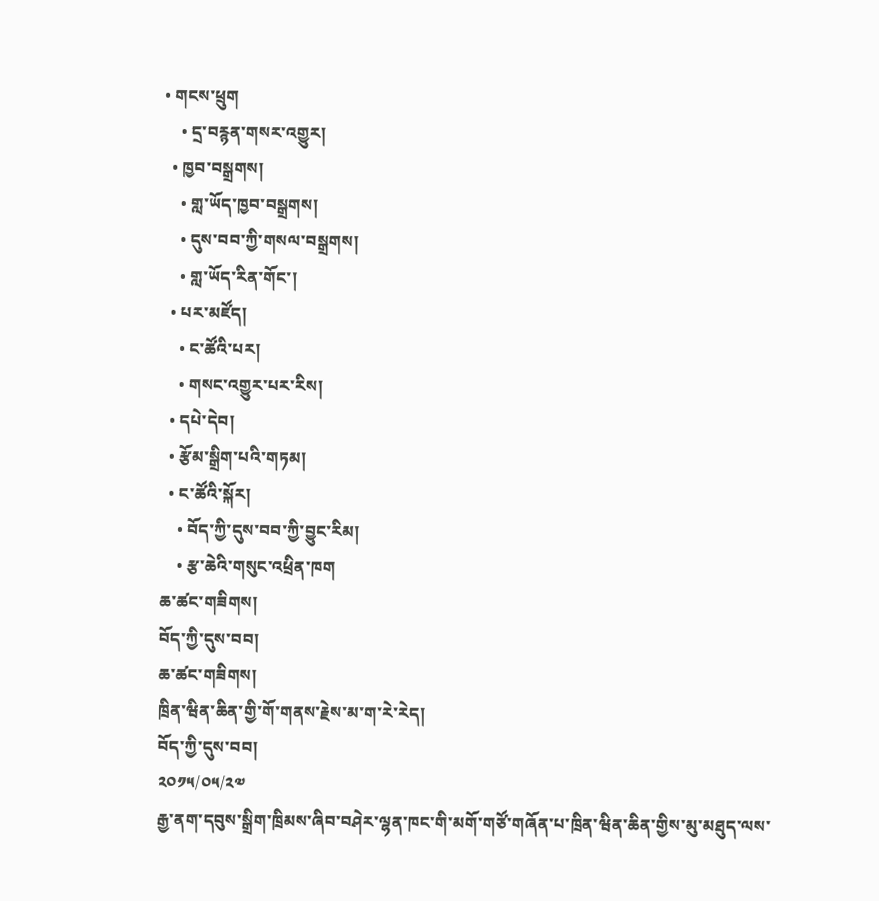• གངས་ཕྲུག
    • དྲ་བརྙན་གསར་འགྱུར།
  • ཁྱབ་བསྒྲགས།
    • གླ་ཡོད་ཁྱབ་བསྒྲགས།
    • དུས་བབ་ཀྱི་གསལ་བསྒྲགས།
    • གླ་ཡོད་རིན་གོང་།
  • པར་མཛོད།
    • ང་ཚོའི་པར།
    • གསང་འགྱུར་པར་རིས།
  • དཔེ་དེབ།
  • རྩོམ་སྒྲིག་པའི་གཏམ།
  • ང་ཚོའི་སྐོར།
    • བོད་ཀྱི་དུས་བབ་ཀྱི་བྱུང་རིམ།
    • རྩ་ཆེའི་གསུང་འཕྲིན་ཁག
ཆ་ཚང་གཟིགས།
བོད་ཀྱི་དུས་བབ།
ཆ་ཚང་གཟིགས།
ཁྲིན་ཝིན་ཆིན་གྱི་གོ་གནས་རྗེས་མ་ག་རེ་རེད།
བོད་ཀྱི་དུས་བབ།
༢༠༡༥/༠༥/༢༧
རྒྱ་ནག་དབུས་སྒྲིག་ཁྲིམས་ཞིབ་བཤེར་ལྷན་ཁང་གི་མགོ་གཙོ་གཞོན་པ་ཁྲིན་ཝིན་ཆིན་གྱིས་མུ་མཐུད་ལས་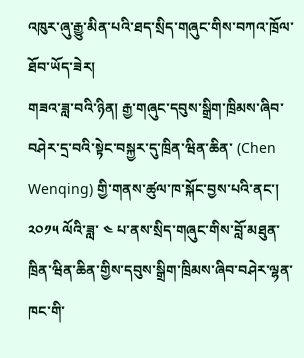འཁུར་ཞུ་རྒྱུ་མིན་པའི་ཐད་སྲིད་གཞུང་གིས་བཀའ་ཁྲོལ་ཐོབ་ཡོད་ཟེར།
གཟའ་ཟླ་བའི་ཉིན། རྒྱ་གཞུང་དབུས་སྒྲིག་ཁྲིམས་ཞིབ་བཤེར་དྲ་བའི་སྟེང་བསྐྱར་དུ་ཁྲིན་ཝིན་ཆིན་ (Chen Wenqing) གྱི་གནས་ཚུལ་ཁ་སྐོང་བྱས་པའི་ནང་། ༢༠༡༥ ལོའི་ཟླ་ ༤ པ་ནས་སྲིད་གཞུང་གིས་བློ་མཐུན་ཁྲིན་ཝིན་ཆིན་གྱིས་དབུས་སྒྲིག་ཁྲིམས་ཞིབ་བཤེར་ལྷན་ཁང་གི་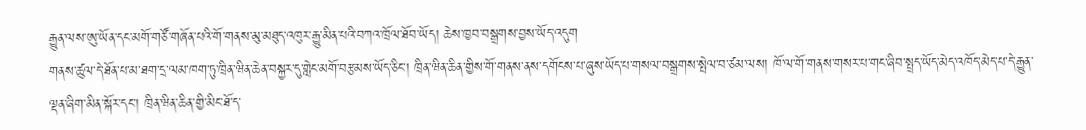རྒྱུན་ལས་ཨུ་ཡོན་དང་མགོ་གཙོ་གཞོན་པའི་གོ་གནས་མུ་མཐུད་འཁུར་རྒྱུ་མིན་པའི་བཀའ་ཁྲོལ་ཐོབ་ཡོད། ཆེས་ཁྱབ་བསྒྲགས་བྱས་ཡོད་འདུག
གནས་ཚུལ་དེ་ཐོན་པ་མ་ཐག་དྲ་ལམ་ཁག་ཏུ་ཁྲིན་ཝིན་ཆེན་བསྐྱར་དུ་གླེང་མགོ་བརྩམས་ཡོད་ཅིང་། ཁྲིན་ཝིན་ཆིན་གྱིས་གོ་གནས་ནས་དགོངས་པ་ཞུས་ཡོད་པ་གསལ་བསྒྲགས་སྤེལ་བ་ཙམ་ལས། ཁོ་ལ་གོ་གནས་གསར་པ་གང་ཞིབ་སྤྲད་ཡོད་མེད་འཁོད་མེད་པ་དེ་རྒྱུན་ལྡན་ཞིག་མིན་སྐོར་དང་། ཁྲིན་ཝིན་ཆིན་གྱི་མིང་ཐོ་ད་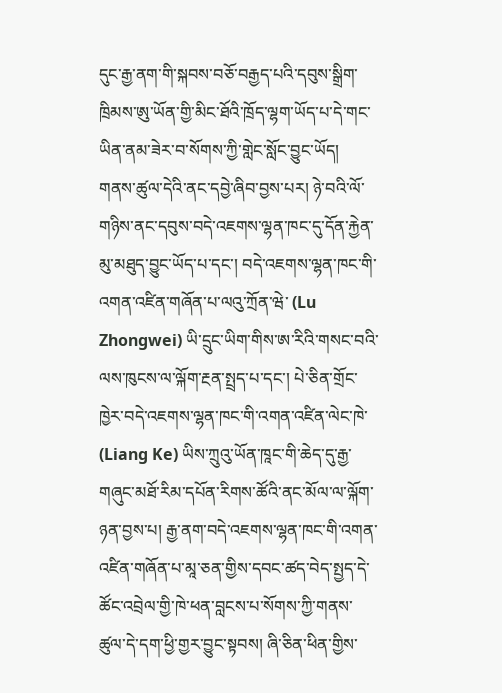དུང་རྒྱ་ནག་གི་སྐབས་བཅོ་བརྒྱད་པའི་དབུས་སྒྲིག་ཁྲིམས་ཨུ་ཡོན་གྱི་མིང་ཐོའི་ཁྲོད་ལྷག་ཡོད་པ་དེ་གང་ཡིན་ནམ་ཟེར་བ་སོགས་ཀྱི་གླེང་སློང་བྱུང་ཡོད།
གནས་ཚུལ་དེའི་ནང་དབྱེ་ཞིབ་བྱས་པར། ཉེ་བའི་ལོ་གཉིས་ནང་དབུས་བདེ་འཇགས་ལྷན་ཁང་དུ་དོན་རྐྱེན་མུ་མཐུད་བྱུང་ཡོད་པ་དང་། བདེ་འཇགས་ལྷན་ཁང་གི་འགན་འཛིན་གཞོན་པ་ལའུ་ཀྲོན་ཝེ་ (Lu Zhongwei) ཡི་དྲུང་ཡིག་གིས་ཨ་རིའི་གསང་བའི་ལས་ཁུངས་ལ་ལྐོག་རྔན་སྤྲད་པ་དང་། པེ་ཅིན་གྲོང་ཁྱེར་བདེ་འཇགས་ལྷན་ཁང་གི་འགན་འཛིན་ལེང་ཁེ་ (Liang Ke) ཡིས་ཀྲུའུ་ཡོན་ཁཱང་གི་ཆེད་དུ་རྒྱ་གཞུང་མཐོ་རིམ་དཔོན་རིགས་ཚོའི་ནང་མོལ་ལ་ལྐོག་ཉན་བྱས་པ། རྒྱ་ནག་བདེ་འཇགས་ལྷན་ཁང་གི་འགན་འཛིན་གཞོན་པ་མཱ་ཅན་གྱིས་དབང་ཚད་བེད་སྤྱད་དེ་ཚོང་འབྲེལ་གྱི་ཁེ་ཕན་བླངས་པ་སོགས་ཀྱི་གནས་ཚུལ་དེ་དག་ཕྱི་གྱར་བྱུང་སྟབས། ཞི་ཅིན་ཕིན་གྱིས་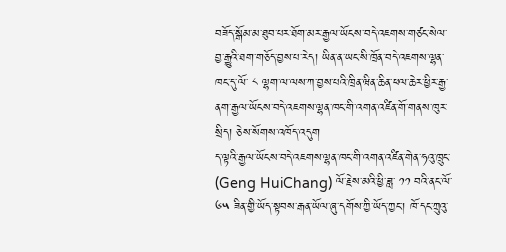བཟོད་སྒོམ་མ་ཐུབ་པར་ཐོག་མར་རྒྱལ་ཡོངས་བདེ་འཇགས་གཙང་སེལ་བྱ་རྒྱུའི་ཐག་གཅོད་བྱས་པ་རེད། ཡིན་ན་ཡང་སི་ཁྲོན་བདེ་འཇགས་ལྷན་ཁང་དུ་ལོ་ ༨ ལྷག་ལ་ལས་ཀ་བྱས་པའི་ཁྲིན་ཝིན་ཆིན་ཕལ་ཆེར་ཕྱིར་རྒྱ་ནག་རྒྱལ་ཡོངས་བདེ་འཇགས་ལྷན་ཁང་གི་འགན་འཛིན་གོ་གནས་ཁུར་སྲིད། ཅེས་སོགས་འཁོད་འདུག
ད་ལྟའི་རྒྱལ་ཡོངས་བདེ་འཇགས་ལྷན་ཁང་གི་འགན་འཛིན་གེན་ཧའུ་ཁྲུང་ (Geng HuiChang) ལོ་རྗེས་མའི་ཕྱི་ཟླ་ ༡༡ བའི་ནང་ལོ་ ༦༥ ཟིན་གྱི་ཡོད་སྟབས་རྒན་ཡོལ་ཞུ་དགོས་ཀྱི་ཡོད་ཀྱང་། ཁོ་དང་ཀྲུའུ་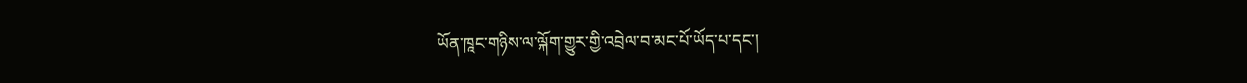ཡོན་ཁཱང་གཉིས་ལ་ལྐོག་གྱུར་གྱི་འབྲེལ་བ་མང་པོ་ཡོད་པ་དང་།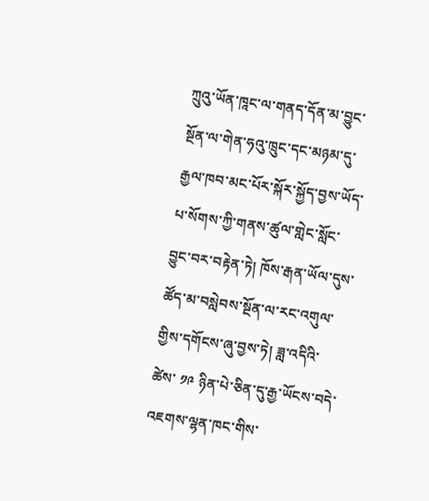ཀྲུའུ་ཡོན་ཁཱང་ལ་གནད་དོན་མ་བྱུང་སྔོན་ལ་གེན་ཧའུ་ཁྲུང་དང་མཉམ་དུ་རྒྱལ་ཁབ་མང་པོར་སྐོར་སྐྱོད་བྱས་ཡོད་པ་སོགས་ཀྱི་གནས་ཚུལ་གླེང་སློང་བྱུང་བར་བརྟེན་ཏེ། ཁོས་རྒན་ཡོལ་དུས་ཚོད་མ་བསླེབས་སྔོན་ལ་རང་འགུལ་གྱིས་དགོངས་ཞུ་བྱས་ཏེ། ཟླ་འདིའི་ཚེས་ ༡༩ ཉིན་པེ་ཅིན་དུ་རྒྱ་ཡོངས་བདེ་འཇགས་ལྷན་ཁང་གིས་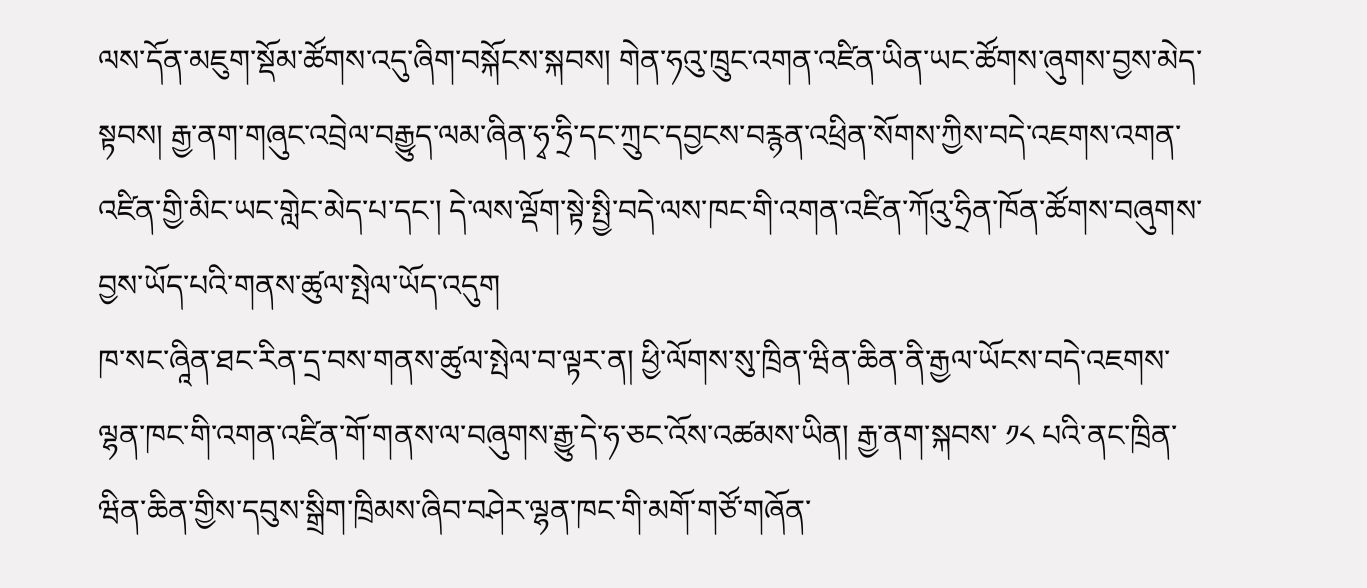ལས་དོན་མཇུག་སྡོམ་ཚོགས་འདུ་ཞིག་བསྐོངས་སྐབས། གེན་ཧའུ་ཁྲུང་འགན་འཛིན་ཡིན་ཡང་ཚོགས་ཞུགས་བྱས་མེད་སྟབས། རྒྱ་ནག་གཞུང་འབྲེལ་བརྒྱུད་ལམ་ཞིན་ཧྭ་ཧྲི་དང་ཀྲུང་དབྱངས་བརྙན་འཕྲིན་སོགས་ཀྱིས་བདེ་འཇགས་འགན་འཛིན་གྱི་མིང་ཡང་གླེང་མེད་པ་དང་། དེ་ལས་ལྡོག་སྟེ་སྤྱི་བདེ་ལས་ཁང་གི་འགན་འཛིན་ཀོའུ་ཧྲིན་ཁོན་ཚོགས་བཞུགས་བྱས་ཡོད་པའི་གནས་ཚུལ་སྤེལ་ཡོད་འདུག
ཁ་སང་ཞཱིན་ཐང་རིན་དྲ་བས་གནས་ཚུལ་སྤེལ་བ་ལྟར་ན། ཕྱི་ལོགས་སུ་ཁྲིན་ཝིན་ཆིན་ནི་རྒྱལ་ཡོངས་བདེ་འཇགས་ལྷན་ཁང་གི་འགན་འཛིན་གོ་གནས་ལ་བཞུགས་རྒྱུ་དེ་ཧ་ཅང་འོས་འཚམས་ཡིན། རྒྱ་ནག་སྐབས་ ༡༨ པའི་ནང་ཁྲིན་ཝིན་ཆིན་གྱིས་དབུས་སྒྲིག་ཁྲིམས་ཞིབ་བཤེར་ལྷན་ཁང་གི་མགོ་གཙོ་གཞོན་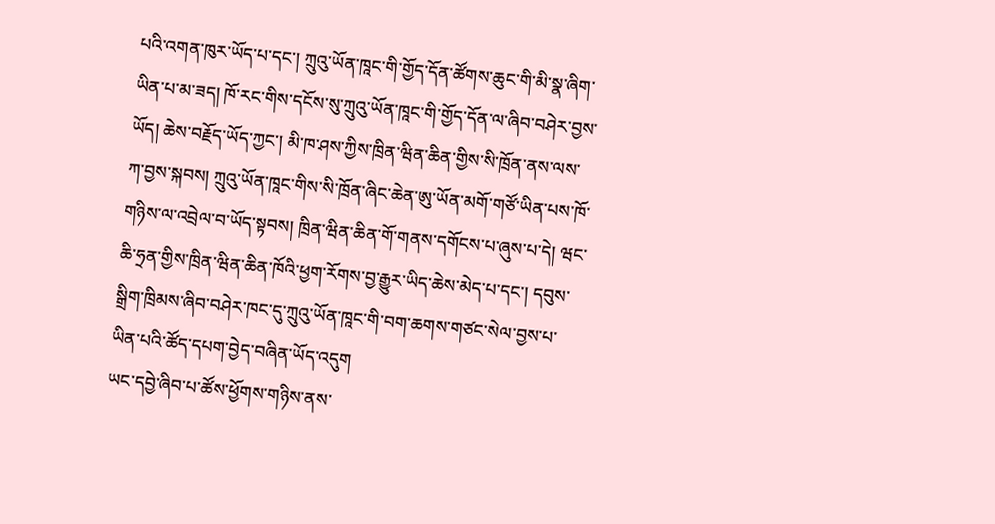པའི་འགན་ཁུར་ཡོད་པ་དང་། ཀྲུའུ་ཡོན་ཁཱང་གི་གྱོད་དོན་ཚོགས་ཆུང་གི་མི་སྣ་ཞིག་ཡིན་པ་མ་ཟད། ཁོ་རང་གིས་དངོས་སུ་ཀྲུའུ་ཡོན་ཁཱང་གི་གྱོད་དོན་ལ་ཞིབ་བཤེར་བྱས་ཡོད། ཆེས་བརྗོད་ཡོད་ཀྱང་། མི་ཁ་ཤས་ཀྱིས་ཁྲིན་ཝིན་ཆིན་གྱིས་སི་ཁྲོན་ནས་ལས་ཀ་བྱས་སྐབས། ཀྲུའུ་ཡོན་ཁཱང་གིས་སི་ཁྲོན་ཞིང་ཆེན་ཨུ་ཡོན་མགོ་གཙོ་ཡིན་པས་ཁོ་གཉིས་ལ་འབྲེལ་བ་ཡོད་སྟབས། ཁྲིན་ཝིན་ཆིན་གོ་གནས་དགོངས་པ་ཞུས་པ་དེ། ཝང་ཆི་ཧྲན་གྱིས་ཁྲིན་ཝིན་ཆིན་ཁོའི་ཕྱག་རོགས་བྱ་རྒྱུར་ཡིད་ཆེས་མེད་པ་དང་། དབུས་སྒྲིག་ཁྲིམས་ཞིབ་བཤེར་ཁང་དུ་ཀྲུའུ་ཡོན་ཁཱང་གི་བག་ཆགས་གཙང་སེལ་བྱས་པ་ཡིན་པའི་ཚོད་དཔག་བྱེད་བཞིན་ཡོད་འདུག
ཡང་དབྱེ་ཞིབ་པ་ཚོས་ཕྱོགས་གཉིས་ནས་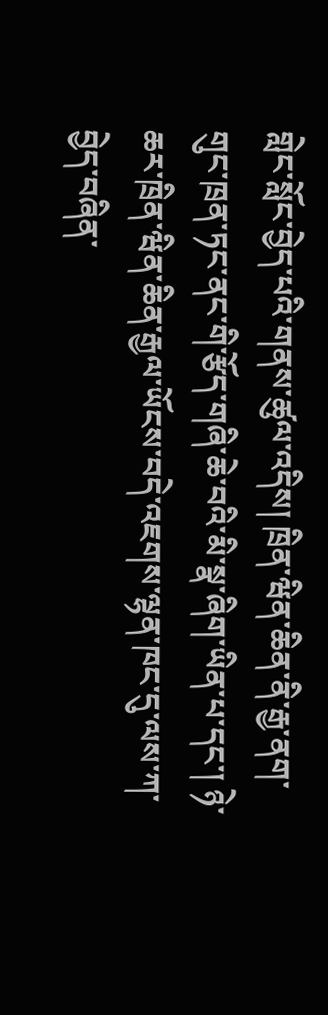གླེང་སློང་བྱེད་པའི་གནས་ཚུལ་འདིས། ཁྲིན་ཝིན་ཆིན་ནི་རྒྱ་ནག་གུང་ཁྲན་ཏང་ནང་གི་རྩོད་གཞི་ཆེ་བའི་མི་སྣ་ཞིག་ཡིན་པ་དང་། ཉེ་ཆར་ཁྲིན་ཝིན་ཆིན་རྒྱལ་ཡོངས་བདེ་འཇགས་ལྷན་ཁང་དུ་ལས་ཀ་བྱེད་བཞིན་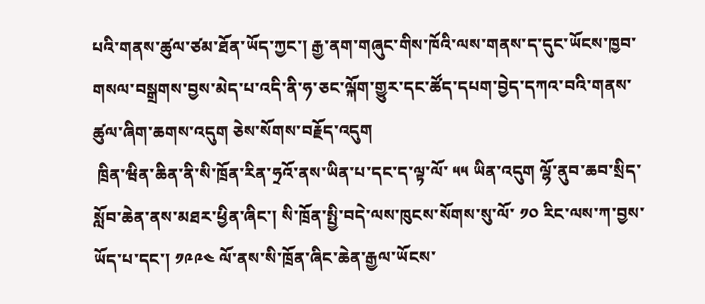པའི་གནས་ཚུལ་ཙམ་ཐོན་ཡོད་ཀྱང་། རྒྱ་ནག་གཞུང་གིས་ཁོའི་ལས་གནས་ད་དུང་ཡོངས་ཁྱབ་གསལ་བསྒྲགས་བྱས་མེད་པ་འདི་ནི་ཧ་ཅང་ལྐོག་གྱུར་དང་ཚོད་དཔག་བྱེད་དཀའ་བའི་གནས་ཚུལ་ཞིག་ཆགས་འདུག ཅེས་སོགས་བརྗོད་འདུག
 ཁྲིན་ཝིན་ཆིན་ནི་སི་ཁྲོན་རིན་ཧྲའོ་ནས་ཡིན་པ་དང་ད་ལྟ་ལོ་ ༥༥ ཡིན་འདུག ལྷོ་ནུབ་ཆབ་སྲིད་སློབ་ཆེན་ནས་མཐར་ཕྱིན་ཞིང་། སི་ཁྲོན་སྤྱི་བདེ་ལས་ཁུངས་སོགས་སུ་ལོ་ ༡༠ རིང་ལས་ཀ་བྱས་ཡོད་པ་དང་། ༡༩༩༤ ལོ་ནས་སི་ཁྲོན་ཞིང་ཆེན་རྒྱལ་ཡོངས་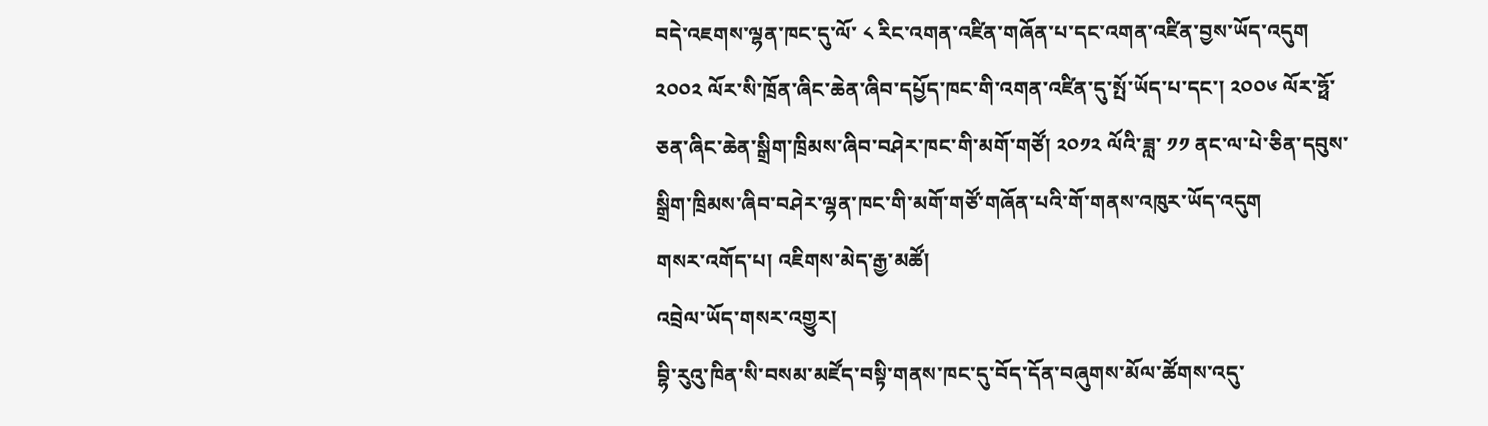བདེ་འཇགས་ལྷན་ཁང་དུ་ལོ་ ༨ རིང་འགན་འཛིན་གཞོན་པ་དང་འགན་འཛིན་བྱས་ཡོད་འདུག ༢༠༠༢ ལོར་སི་ཁྲོན་ཞིང་ཆེན་ཞིབ་དཔྱོད་ཁང་གི་འགན་འཛིན་དུ་སྤོ་ཡོད་པ་དང་། ༢༠༠༦ ལོར་ཧྥོ་ཅན་ཞིང་ཆེན་སྒྲིག་ཁྲིམས་ཞིབ་བཤེར་ཁང་གི་མགོ་གཙོ། ༢༠༡༢ ལོའི་ཟླ་ ༡༡ ནང་ལ་པེ་ཅིན་དབུས་སྒྲིག་ཁྲིམས་ཞིབ་བཤེར་ལྷན་ཁང་གི་མགོ་གཙོ་གཞོན་པའི་གོ་གནས་འཁུར་ཡོད་འདུག
གསར་འགོད་པ། འཇིགས་མེད་རྒྱ་མཚོ།
འབྲེལ་ཡོད་གསར་འགྱུར།
བྷི་རུའུ་ཁིན་སི་བསམ་མཛོད་བསྟི་གནས་ཁང་དུ་བོད་དོན་བཞུགས་མོལ་ཚོགས་འདུ་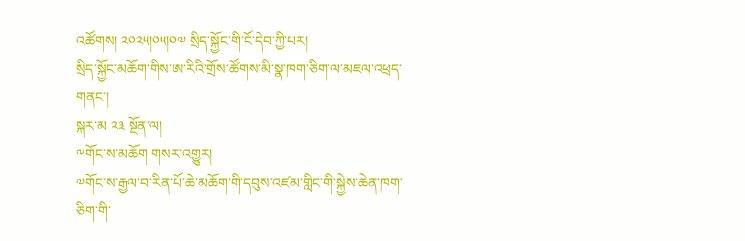འཚོགས། ༢༠༢༥།༠༥།༠༧ སྲིད་སྐྱོང་གི་ངོ་དེབ་ཀྱི་པར།
སྲིད་སྐྱོང་མཆོག་གིས་ཨ་རིའི་གྲོས་ཚོགས་མི་སྣ་ཁག་ཅིག་ལ་མཇལ་འཕྲད་གནང་།
སྐར་མ ༢༣ སྔོན་ལ།
༸གོང་ས་མཆོག གསར་འགྱུར།
༧གོང་ས་རྒྱལ་བ་རིན་པོ་ཆེ་མཆོག་གི་དབུས་འཛམ་གླིང་གི་སྐྱེས་ཆེན་ཁག་ཅིག་གི་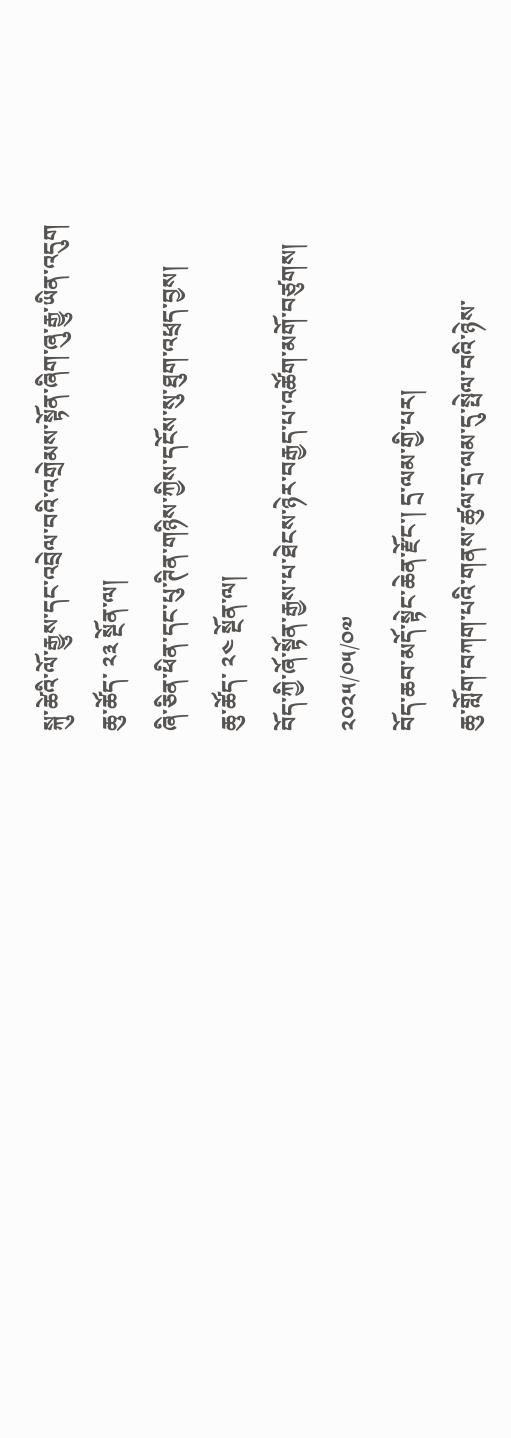སྐུ་ཚེའི་ལོ་རྒྱུས་དང་འབྲེལ་བའི་འགྲེམས་སྟོན་ཞིག་ཞུ་རྒྱུ་ཡིན་འདུག
ཆུ་ཚོད་ ༢༣ སྔོན་ལ།
ཞི་ཅིན་ཕིན་དང་པུ་ཊིན་གཉིས་ཀྱིས་དངོས་སུ་ཐུག་འཕྲད་བྱས།
ཆུ་ཚོད་ ༢༤ སྔོན་ལ།
བོད་ཀྱི་ཞོ་སྟོན་རྒྱས་པ་ཐེངས་ཉེར་བརྒྱད་པ་འཚོག་མགོ་བཙུགས།
༢༠༢༥/༠༥/༠༧
བོད་ཆབ་མདོ་སྟེང་ཆེན་རྫོང་། དྲ་ལམ་གྱི་པར།
ཆུ་གློག་བཀག་པའི་གནས་ཚུལ་དྲ་ལམ་དུ་སྤེལ་བའི་ཉེས་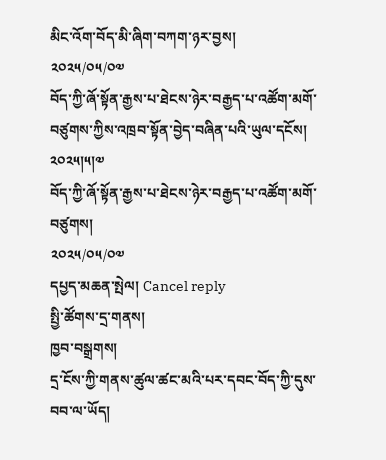མིང་འོག་བོད་མི་ཞིག་བཀག་ཉར་བྱས།
༢༠༢༥/༠༥/༠༧
བོད་ཀྱི་ཞོ་སྟོན་རྒྱས་པ་ཐེངས་ཉེར་བརྒྱད་པ་འཚོག་མགོ་བཙུགས་ཀྱིས་འཁྲབ་སྟོན་བྱེད་བཞིན་པའི་ཡུལ་དངོས། ༢༠༢༥།༥།༧
བོད་ཀྱི་ཞོ་སྟོན་རྒྱས་པ་ཐེངས་ཉེར་བརྒྱད་པ་འཚོག་མགོ་བཙུགས།
༢༠༢༥/༠༥/༠༧
དཔྱད་མཆན་སྤེལ། Cancel reply
སྤྱི་ཚོགས་དྲ་གནས།
ཁྱབ་བསྒྲགས།
དྲ་ངོས་ཀྱི་གནས་ཚུལ་ཚང་མའི་པར་དབང་བོད་ཀྱི་དུས་བབ་ལ་ཡོད།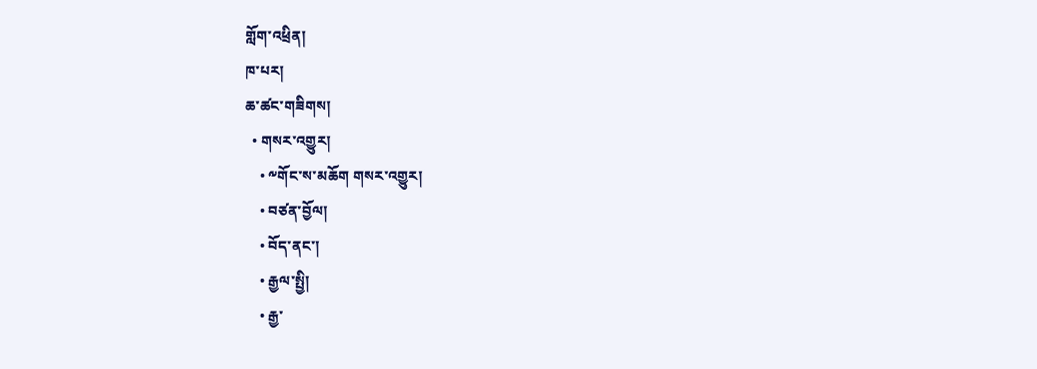གློག་འཕྲིན།
ཁ་པར།
ཆ་ཚང་གཟིགས།
  • གསར་འགྱུར།
    • ༸གོང་ས་མཆོག གསར་འགྱུར།
    • བཙན་བྱོལ།
    • བོད་ནང་།
    • རྒྱལ་སྤྱི།
    • རྒྱ་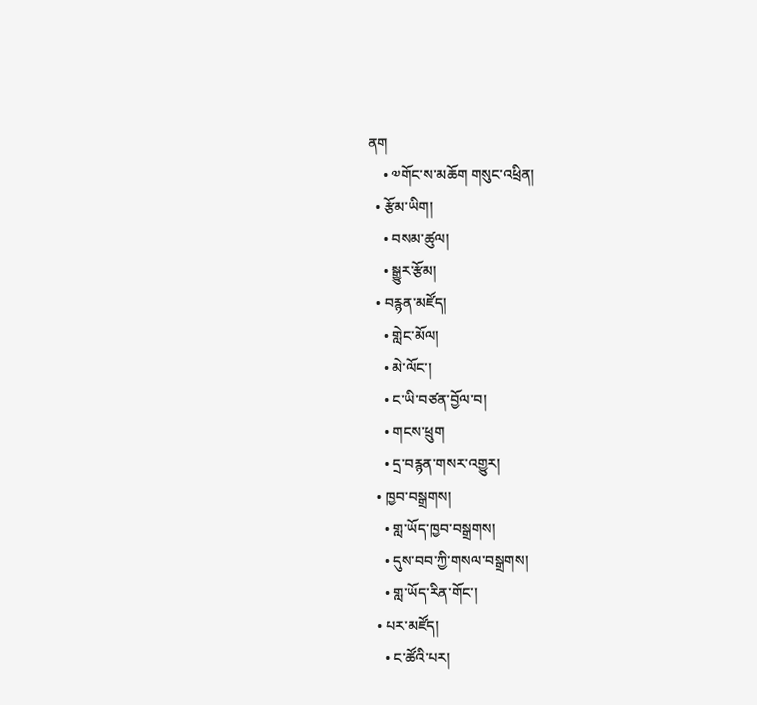ནག
    • ༧གོང་ས་མཆོག གསུང་འཕྲིན།
  • རྩོམ་ཡིག།
    • བསམ་ཚུལ།
    • སྒྱུར་རྩོམ།
  • བརྙན་མཛོད།
    • གླེང་མོལ།
    • མེ་ལོང་།
    • ང་ཡི་བཙན་བྱོལ་བ།
    • གངས་ཕྲུག
    • དྲ་བརྙན་གསར་འགྱུར།
  • ཁྱབ་བསྒྲགས།
    • གླ་ཡོད་ཁྱབ་བསྒྲགས།
    • དུས་བབ་ཀྱི་གསལ་བསྒྲགས།
    • གླ་ཡོད་རིན་གོང་།
  • པར་མཛོད།
    • ང་ཚོའི་པར།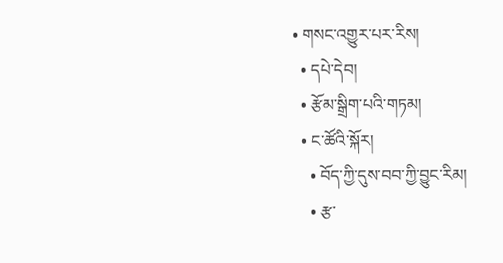• གསང་འགྱུར་པར་རིས།
  • དཔེ་དེབ།
  • རྩོམ་སྒྲིག་པའི་གཏམ།
  • ང་ཚོའི་སྐོར།
    • བོད་ཀྱི་དུས་བབ་ཀྱི་བྱུང་རིམ།
    • རྩ་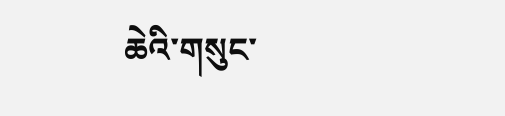ཆེའི་གསུང་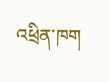འཕྲིན་ཁག